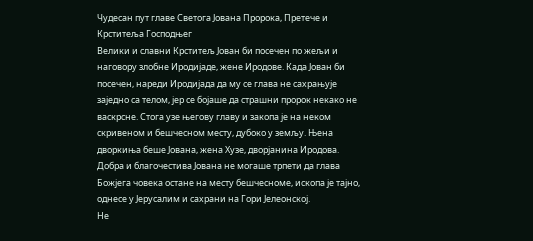Чудесан пут главе Светога Јована Пророка, Претече и Крститеља Господњег
Велики и славни Крститељ Јован би посечен по жељи и наговору злобне Иродијаде, жене Иродове. Када Јован би посечен, нареди Иродијада да му се глава не сахрањује заједно са телом, јер се бојаше да страшни пророк некако не васкрсне. Стога узе његову главу и закопа је на неком скривеном и бешчесном месту, дубоко у земљу. Њена дворкиња беше Јована, жена Хузе, дворјанина Иродова. Добра и благочестива Јована не могаше трпети да глава Божјега човека остане на месту бешчесноме, ископа је тајно, однесе у Јерусалим и сахрани на Гори Јелеонској.
Не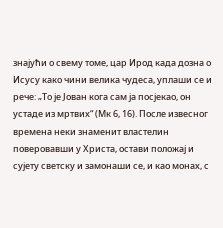знајући о свему томе, цар Ирод када дозна о Исусу како чини велика чудеса, уплаши се и рече: „То је Јован кога сам ја посјекао, он устаде из мртвих“ (Мк 6, 16). После извесног времена неки знаменит властелин поверовавши у Христа, остави положај и сујету светску и замонаши се, и као монах, с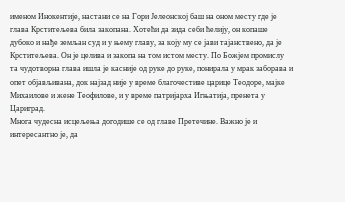именом Инокентије, настани се на Гори Јелеонској баш на оном месту где је глава Крститељева била закопана. Хотећи да зида себи ћелију, он копаше дубоко и нађе земљан суд и у њему главу, за коју му се јави тајанствено, да је Крститељева. Он је целива и закопа на том истом месту. По Божјем промислу та чудотворна глава ишла је касније од руке до руке, понирала у мрак заборава и опет објављивана, док најзад није у време благочестиве царице Теодоре, мајке Михаилове и жене Теофилове, и у време патријарха Игњатија, пренета у Цариград.
Многа чудесна исцељења догодише се од главе Претечине. Важно је и интересантно је, да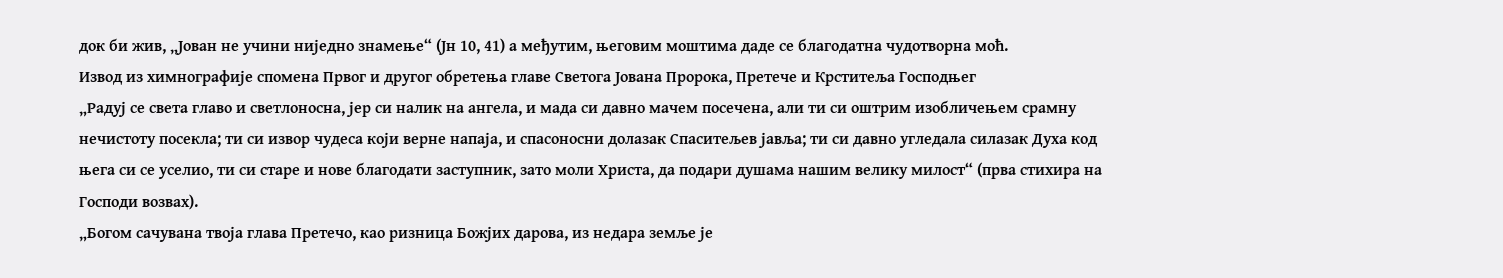док би жив, „Јован не учини ниједно знамење“ (Јн 10, 41) а међутим, његовим моштима даде се благодатна чудотворна моћ.
Извод из химнографије спомена Првог и другог обретења главе Светога Јована Пророка, Претече и Крститеља Господњег
„Радуј се света главо и светлоносна, јер си налик на ангела, и мада си давно мачем посечена, али ти си оштрим изобличењем срамну нечистоту посекла; ти си извор чудеса који верне напаја, и спасоносни долазак Спаситељев јавља; ти си давно угледала силазак Духа код њега си се уселио, ти си старе и нове благодати заступник, зато моли Христа, да подари душама нашим велику милост“ (прва стихира на Господи возвах).
„Богом сачувана твоја глава Претечо, као ризница Божјих дарова, из недара земље је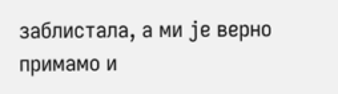заблистала, а ми је верно примамо и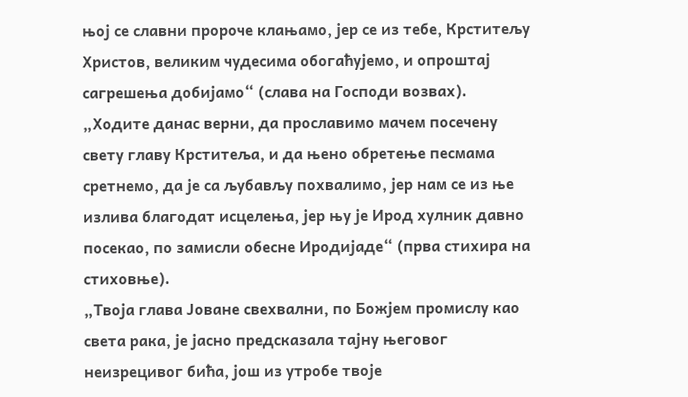њој се славни пророче клањамо, јер се из тебе, Крститељу Христов, великим чудесима обогаћујемо, и опроштај сагрешења добијамо“ (слава на Господи возвах).
„Ходите данас верни, да прославимо мачем посечену свету главу Крститеља, и да њено обретење песмама сретнемо, да је са љубављу похвалимо, јер нам се из ње излива благодат исцелења, јер њу је Ирод хулник давно посекао, по замисли обесне Иродијаде“ (прва стихира на стиховње).
„Твоја глава Јоване свехвални, по Божјем промислу као света рака, је јасно предсказала тајну његовог неизрецивог бића, још из утробе твоје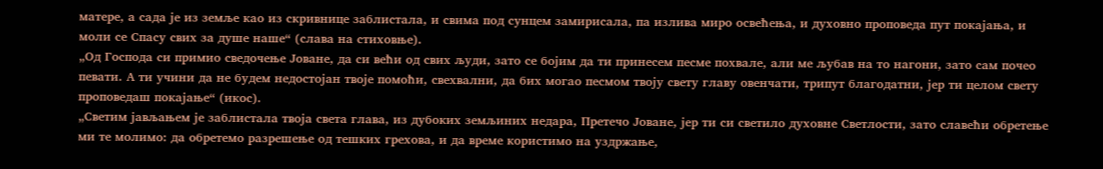матере, а сада је из земље као из скривнице заблистала, и свима под сунцем замирисала, па излива миро освећења, и духовно проповеда пут покајања, и моли се Спасу свих за душе наше“ (слава на стиховње).
„Од Господа си примио сведочење Јоване, да си већи од свих људи, зато се бојим да ти принесем песме похвале, али ме љубав на то нагони, зато сам почео певати. А ти учини да не будем недостојан твоје помоћи, свехвални, да бих могао песмом твоју свету главу овенчати, трипут благодатни, јер ти целом свету проповедаш покајање“ (икос).
„Светим јављањем је заблистала твоја света глава, из дубоких земљиних недара, Претечо Јоване, јер ти си светило духовне Светлости, зато славећи обретење ми те молимо: да обретемо разрешење од тешких грехова, и да време користимо на уздржање,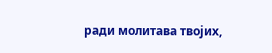ради молитава твојих,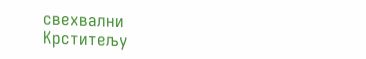свехвални Крститељу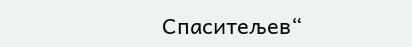Спаситељев“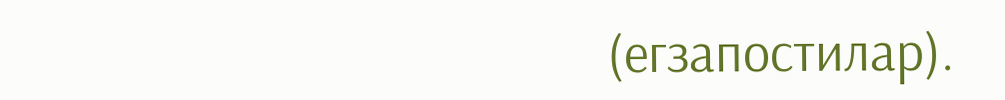(егзапостилар).